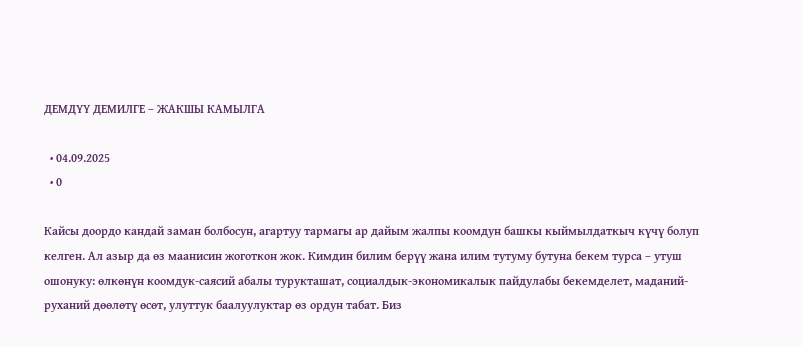ДЕМДҮҮ ДЕМИЛГЕ – ЖАКШЫ КАМЫЛГА

  • 04.09.2025
  • 0

Кайсы доордо кандай заман болбосун, агартуу тармагы ар дайым жалпы коомдун башкы кыймылдаткыч күчү болуп келген. Ал азыр да өз маанисин жоготкон жок. Кимдин билим берүү жана илим тутуму бутуна бекем турса – утуш ошонуку: өлкөнүн коомдук-саясий абалы турукташат, социалдык-экономикалык пайдулабы бекемделет, маданий-руханий дөөлөтү өсөт, улуттук баалуулуктар өз ордун табат. Биз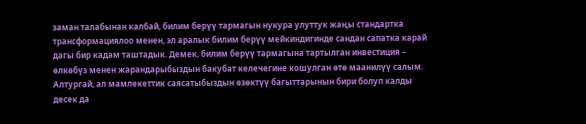заман талабынан калбай, билим берүү тармагын нукура улуттук жаңы стандартка трансформациялоо менен, эл аралык билим берүү мейкиндигинде сандан сапатка карай дагы бир кадам таштадык. Демек, билим берүү тармагына тартылган инвестиция – өлкөбүз менен жарандарыбыздын бакубат келечегине кошулган өтө маанилүү салым. Алтургай, ал мамлекеттик саясатыбыздын өзөктүү багыттарынын бири болуп калды десек да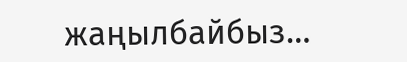жаңылбайбыз…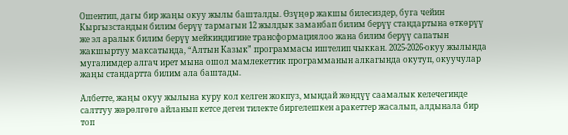Ошентип, дагы бир жаңы окуу жылы башталды. Өзүңөр жакшы билесиздер, буга чейин Кыргызстандын билим берүү тармагын 12 жылдык заманбап билим берүү стандартына өткөрүү же эл аралык билим берүү мейкиндигине трансформациялоо жана билим берүү сапатын жакшыртуу максатында, “Алтын Казык” программасы иштелип чыккан. 2025-2026-окуу жылында мугалимдер алгач ирет мына ошол мамлекеттик программанын алкагында окутуп, окуучулар жаңы стандартта билим ала баштады.

Албетте, жаңы окуу жылына куру кол келген жокпуз, мындай жөндүү саамалык келечегинде салттуу жөрөлгөгө айланып кетсе деген тилекте биргелешкен аракеттер жасалып, алдынала бир топ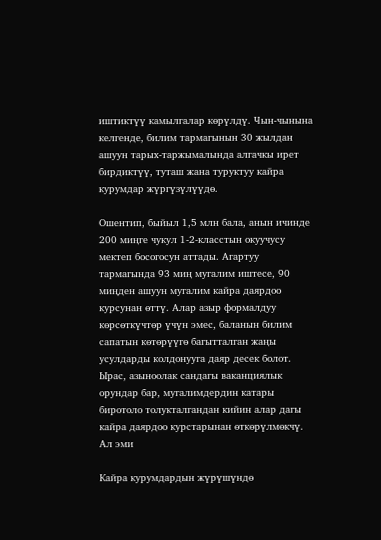иштиктүү камылгалар көрүлдү. Чын-чынына келгенде, билим тармагынын 30 жылдан ашуун тарых-таржымалында алгачкы ирет бирдиктүү, туташ жана туруктуу кайра курумдар жүргүзүлүүдө.

Ошентип, быйыл 1,5 млн бала, анын ичинде 200 миңге чукул 1-2-класстын окуучусу мектеп босогосун аттады. Агартуу тармагында 93 миң мугалим иштесе, 90 миңден ашуун мугалим кайра даярдоо курсунан өттү. Алар азыр формалдуу көрсөткүчтөр үчүн эмес, баланын билим сапатын көтөрүүгө багытталган жаңы усулдарды колдонууга даяр десек болот. Ырас, азыноолак сандагы ваканциялык орундар бар, мугалимдердин катары биротоло толукталгандан кийин алар дагы кайра даярдоо курстарынан өткөрүлмөкчү. Ал эми

Кайра курумдардын жүрүшүндө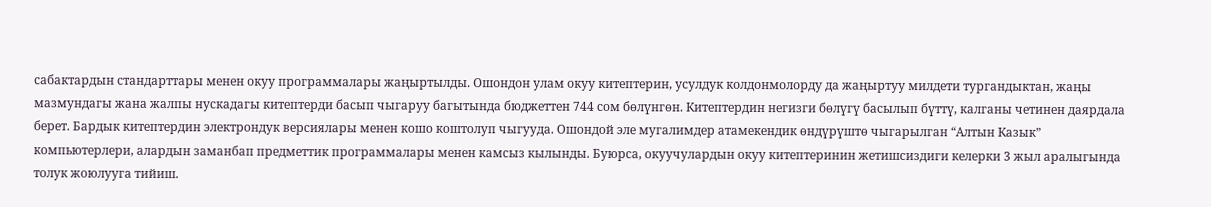сабактардын стандарттары менен окуу программалары жаңыртылды. Ошондон улам окуу китептерин, усулдук колдонмолорду да жаңыртуу милдети тургандыктан, жаңы мазмундагы жана жалпы нускадагы китептерди басып чыгаруу багытында бюджеттен 744 сом бөлүнгөн. Китептердин негизги бөлүгү басылып бүттү, калганы четинен даярдала берет. Бардык китептердин электрондук версиялары менен кошо коштолуп чыгууда. Ошондой эле мугалимдер атамекендик өндүрүштө чыгарылган “Алтын Казык” компьютерлери, алардын заманбап предметтик программалары менен камсыз кылынды. Буюрса, окуучулардын окуу китептеринин жетишсиздиги келерки 3 жыл аралыгында толук жоюлууга тийиш.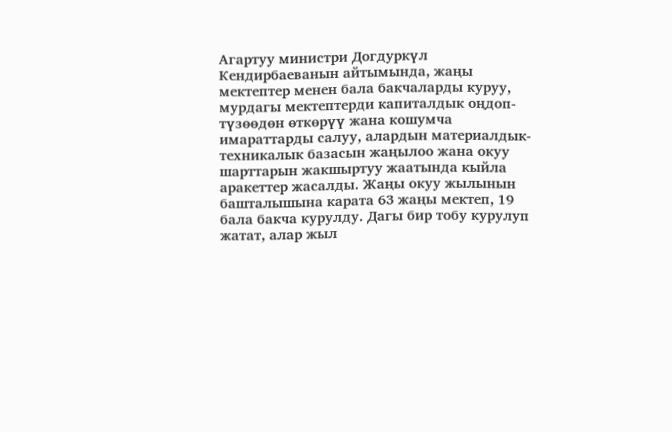Агартуу министри Догдуркүл Кендирбаеванын айтымында, жаңы мектептер менен бала бакчаларды куруу, мурдагы мектептерди капиталдык оңдоп-түзөөдөн өткөрүү жана кошумча имараттарды салуу, алардын материалдык-техникалык базасын жаңылоо жана окуу шарттарын жакшыртуу жаатында кыйла аракеттер жасалды. Жаңы окуу жылынын башталышына карата 63 жаңы мектеп, 19 бала бакча курулду. Дагы бир тобу курулуп жатат, алар жыл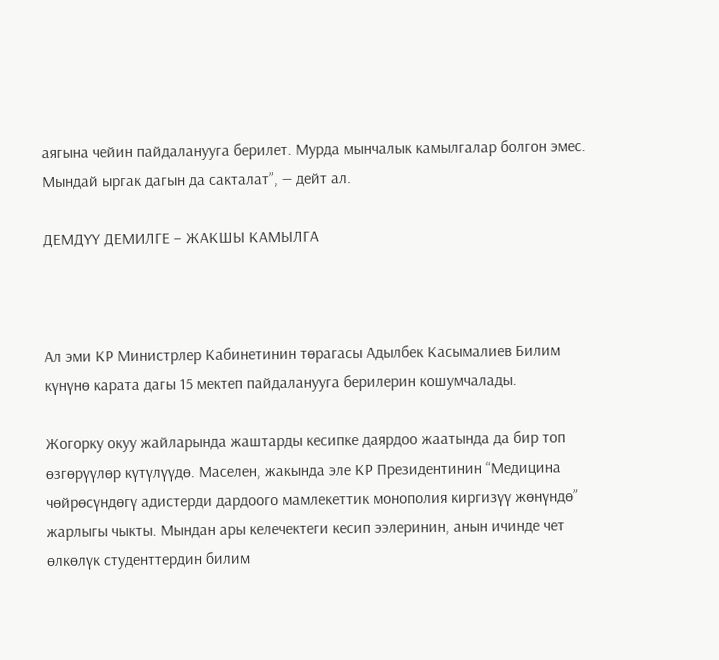аягына чейин пайдаланууга берилет. Мурда мынчалык камылгалар болгон эмес. Мындай ыргак дагын да сакталат”, — дейт ал.

ДЕМДҮҮ ДЕМИЛГЕ – ЖАКШЫ КАМЫЛГА



Ал эми КР Министрлер Кабинетинин төрагасы Адылбек Касымалиев Билим күнүнө карата дагы 15 мектеп пайдаланууга берилерин кошумчалады.

Жогорку окуу жайларында жаштарды кесипке даярдоо жаатында да бир топ өзгөрүүлөр күтүлүүдө. Маселен, жакында эле КР Президентинин “Медицина чөйрөсүндөгү адистерди дардоого мамлекеттик монополия киргизүү жөнүндө” жарлыгы чыкты. Мындан ары келечектеги кесип ээлеринин, анын ичинде чет өлкөлүк студенттердин билим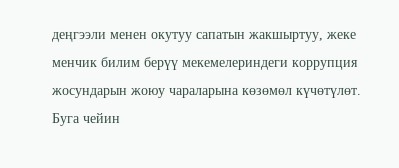деңгээли менен окутуу сапатын жакшыртуу, жеке менчик билим берүү мекемелериндеги коррупция жосундарын жоюу чараларына көзөмөл күчөтүлөт. Буга чейин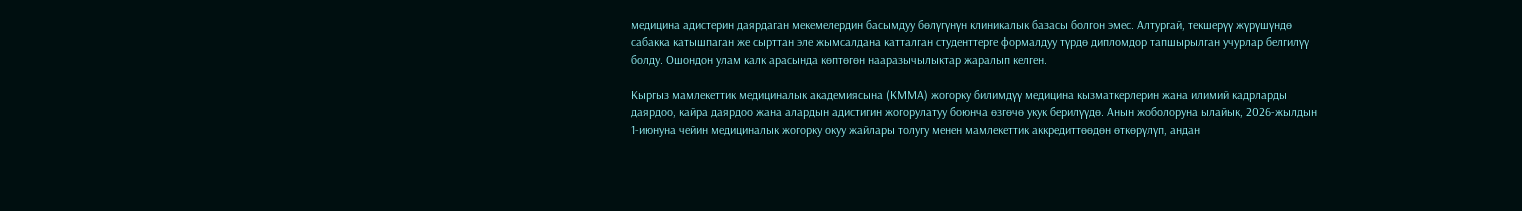медицина адистерин даярдаган мекемелердин басымдуу бөлүгүнүн клиникалык базасы болгон эмес. Алтургай, текшерүү жүрүшүндө сабакка катышпаган же сырттан эле жымсалдана катталган студенттерге формалдуу түрдө дипломдор тапшырылган учурлар белгилүү болду. Ошондон улам калк арасында көптөгөн нааразычылыктар жаралып келген.

Кыргыз мамлекеттик медициналык академиясына (КММА) жогорку билимдүү медицина кызматкерлерин жана илимий кадрларды даярдоо, кайра даярдоо жана алардын адистигин жогорулатуу боюнча өзгөчө укук берилүүдө. Анын жоболоруна ылайык, 2026-жылдын 1-июнуна чейин медициналык жогорку окуу жайлары толугу менен мамлекеттик аккредиттөөдөн өткөрүлүп, андан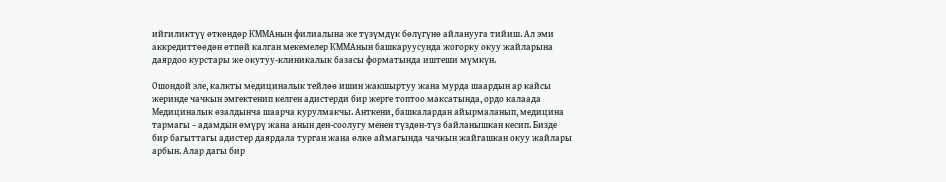ийгиликтүү өткөндөр КММАнын филиалына же түзүмдүк бөлүгүнө айланууга тийиш. Ал эми аккредиттөөдөн өтпөй калган мекемелер КММАнын башкаруусунда жогорку окуу жайларына даярдоо курстары же окутуу-клиникалык базасы форматында иштеши мүмкүн.

Ошондой эле, калкты медициналык тейлөө ишин жакшыртуу жана мурда шаардын ар кайсы жеринде чачкын эмгектенип келген адистерди бир жерге топтоо максатында, ордо калаада Медициналык өзалдынча шаарча курулмакчы. Анткени, башкалардан айырмаланып, медицина тармагы – адамдын өмүрү жана анын ден-соолугу менен түздөн-түз байланышкан кесип. Бизде бир багыттагы адистер даярдала турган жана өлкө аймагында чачкын жайгашкан окуу жайлары арбын. Алар дагы бир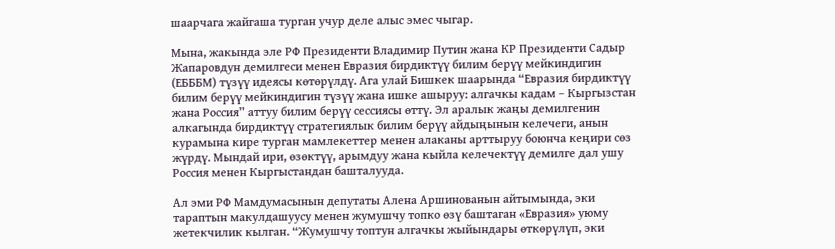шаарчага жайгаша турган учур деле алыс эмес чыгар.

Мына, жакында эле РФ Президенти Владимир Путин жана КР Президенти Садыр Жапаровдун демилгеси менен Евразия бирдиктүү билим берүү мейкиндигин (ЕБББМ) түзүү идеясы көтөрүлдү. Ага улай Бишкек шаарында “Евразия бирдиктүү билим берүү мейкиндигин түзүү жана ишке ашыруу: алгачкы кадам – Кыргызстан жана Россия” аттуу билим берүү сессиясы өттү. Эл аралык жаңы демилгенин алкагында бирдиктүү стратегиялык билим берүү айдыңынын келечеги, анын курамына кире турган мамлекеттер менен алаканы арттыруу боюнча кеңири сөз жүрдү. Мындай ири, өзөктүү, арымдуу жана кыйла келечектүү демилге дал ушу Россия менен Кыргыстандан башталууда.

Ал эми РФ Мамдумасынын депутаты Алена Аршинованын айтымында, эки тараптын макулдашуусу менен жумушчу топко өзү баштаган «Евразия» уюму жетекчилик кылган. “Жумушчу топтун алгачкы жыйындары өткөрүлүп, эки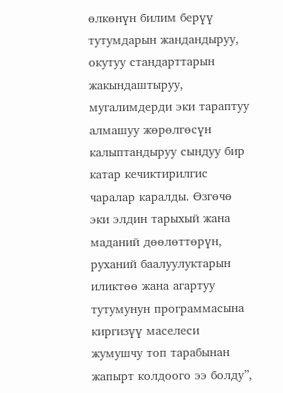өлкөнүн билим берүү тутумдарын жандандыруу, окутуу стандарттарын жакындаштыруу, мугалимдерди эки тараптуу алмашуу жөрөлгөсүн калыптандыруу сындуу бир катар кечиктирилгис чаралар каралды. Өзгөчө эки элдин тарыхый жана маданий дөөлөттөрүн, руханий баалуулуктарын иликтөө жана агартуу тутумунун программасына киргизүү маселеси жумушчу топ тарабынан жапырт колдоого ээ болду”,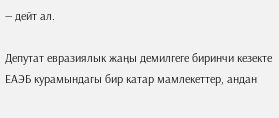— дейт ал.

Депутат евразиялык жаӊы демилгеге биринчи кезекте ЕАЭБ курамындагы бир катар мамлекеттер, андан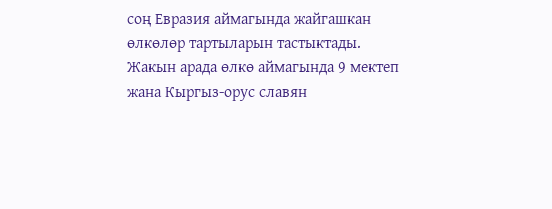соң Евразия аймагында жайгашкан өлкөлөр тартыларын тастыктады. Жакын арада өлкө аймагында 9 мектеп жана Кыргыз-орус славян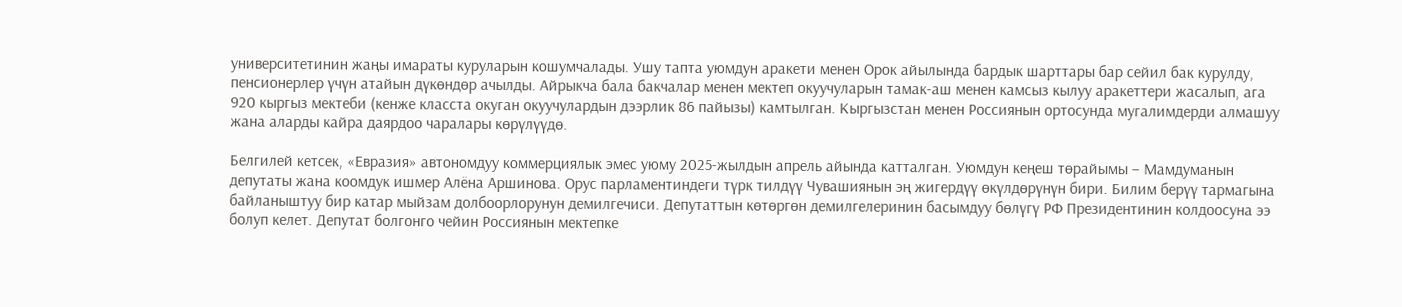университетинин жаңы имараты куруларын кошумчалады. Ушу тапта уюмдун аракети менен Орок айылында бардык шарттары бар сейил бак курулду, пенсионерлер үчүн атайын дүкөндөр ачылды. Айрыкча бала бакчалар менен мектеп окуучуларын тамак-аш менен камсыз кылуу аракеттери жасалып, ага 920 кыргыз мектеби (кенже класста окуган окуучулардын дээрлик 86 пайызы) камтылган. Кыргызстан менен Россиянын ортосунда мугалимдерди алмашуу жана аларды кайра даярдоо чаралары көрүлүүдө.

Белгилей кетсек, «Евразия» автономдуу коммерциялык эмес уюму 2025-жылдын апрель айында катталган. Уюмдун кеңеш төрайымы – Мамдуманын депутаты жана коомдук ишмер Алёна Аршинова. Орус парламентиндеги түрк тилдүү Чувашиянын эң жигердүү өкүлдөрүнүн бири. Билим берүү тармагына байланыштуу бир катар мыйзам долбоорлорунун демилгечиси. Депутаттын көтөргөн демилгелеринин басымдуу бөлүгү РФ Президентинин колдоосуна ээ болуп келет. Депутат болгонго чейин Россиянын мектепке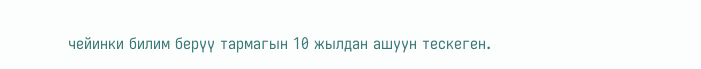чейинки билим берүү тармагын 10 жылдан ашуун тескеген.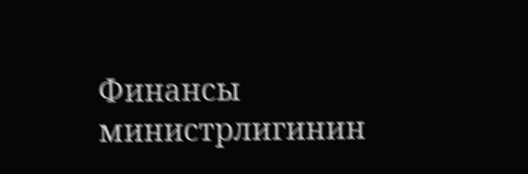Финансы министрлигинин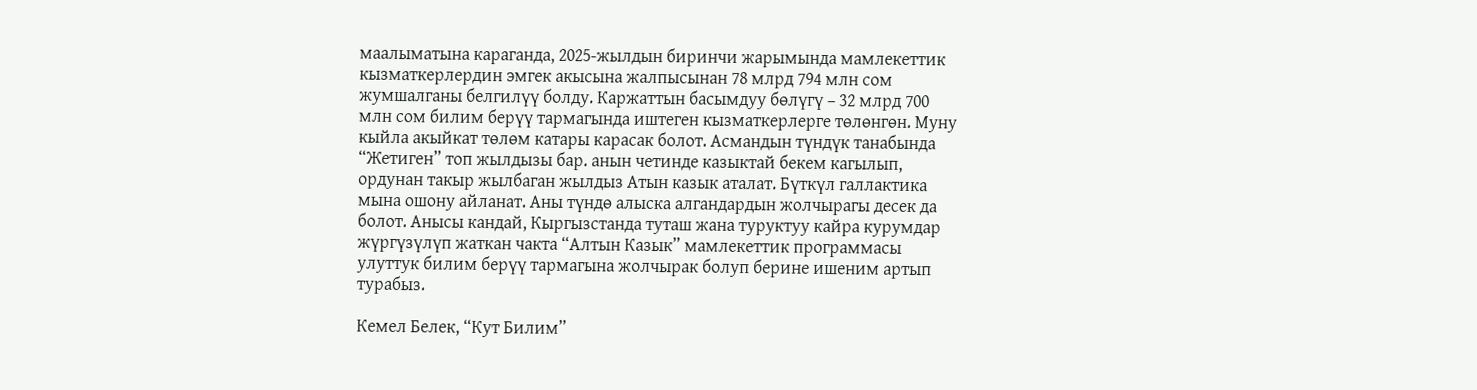маалыматына караганда, 2025-жылдын биринчи жарымында мамлекеттик кызматкерлердин эмгек акысына жалпысынан 78 млрд 794 млн сом жумшалганы белгилүү болду. Каржаттын басымдуу бөлүгү – 32 млрд 700 млн сом билим берүү тармагында иштеген кызматкерлерге төлөнгөн. Муну кыйла акыйкат төлөм катары карасак болот. Асмандын түндүк танабында “Жетиген” топ жылдызы бар. анын четинде казыктай бекем кагылып, ордунан такыр жылбаган жылдыз Атын казык аталат. Бүткүл галлактика мына ошону айланат. Аны түндө алыска алгандардын жолчырагы десек да болот. Анысы кандай, Кыргызстанда туташ жана туруктуу кайра курумдар жүргүзүлүп жаткан чакта “Алтын Казык” мамлекеттик программасы улуттук билим берүү тармагына жолчырак болуп берине ишеним артып турабыз.

Кемел Белек, “Кут Билим”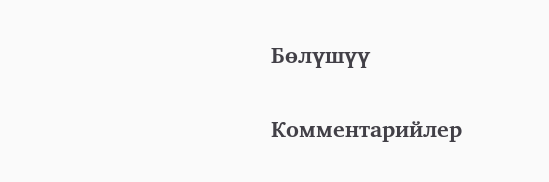Бөлүшүү

Комментарийлер